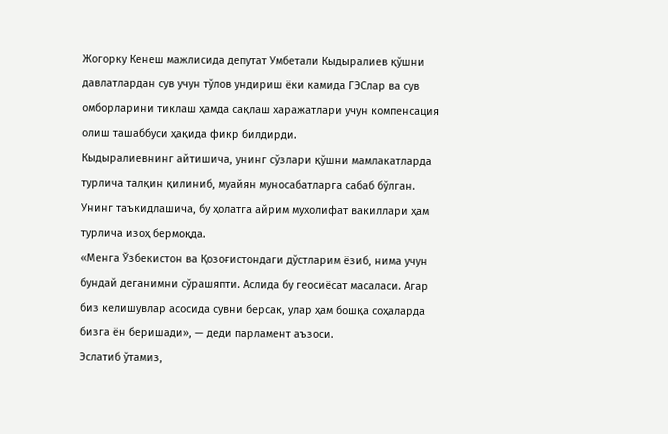Жогорку Кенеш мажлисида депутат Умбетали Кыдыралиев қўшни давлатлардан сув учун тўлов ундириш ёки камида ГЭСлар ва сув омборларини тиклаш ҳамда сақлаш харажатлари учун компенсация олиш ташаббуси ҳақида фикр билдирди.
Кыдыралиевнинг айтишича, унинг сўзлари қўшни мамлакатларда турлича талқин қилиниб, муайян муносабатларга сабаб бўлган. Унинг таъкидлашича, бу ҳолатга айрим мухолифат вакиллари ҳам турлича изоҳ бермоқда.
«Менга Ўзбекистон ва Қозоғистондаги дўстларим ёзиб, нима учун бундай деганимни сўрашяпти. Аслида бу геосиёсат масаласи. Агар биз келишувлар асосида сувни берсак, улар ҳам бошқа соҳаларда бизга ён беришади», — деди парламент аъзоси.
Эслатиб ўтамиз,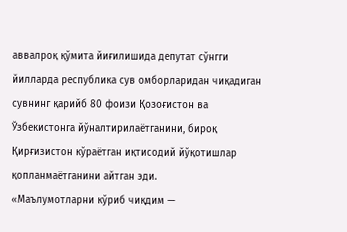аввалроқ қўмита йиғилишида депутат сўнгги йилларда республика сув омборларидан чиқадиган сувнинг қарийб 80 фоизи Қозоғистон ва Ўзбекистонга йўналтирилаётганини, бироқ Қирғизистон кўраётган иқтисодий йўқотишлар қопланмаётганини айтган эди.
«Маълумотларни кўриб чиқдим —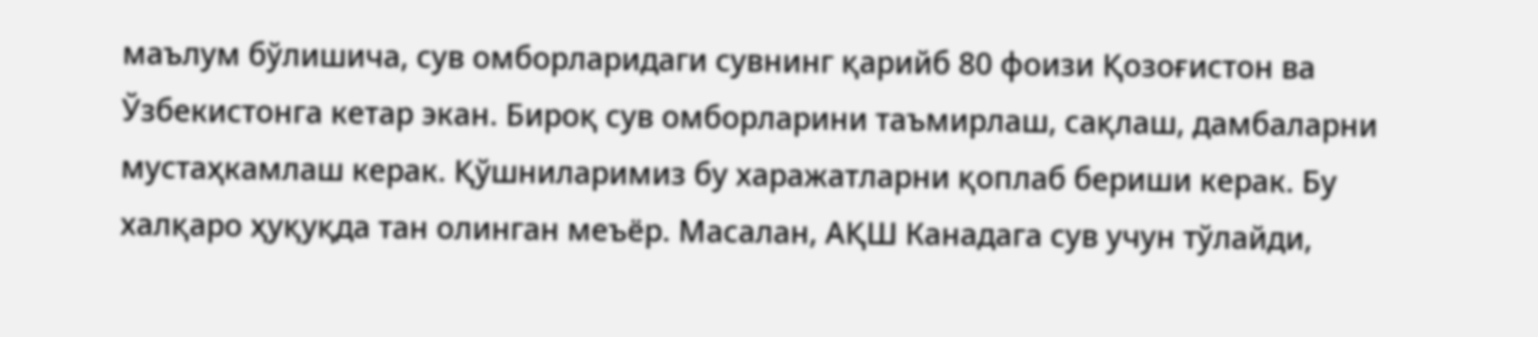маълум бўлишича, сув омборларидаги сувнинг қарийб 80 фоизи Қозоғистон ва Ўзбекистонга кетар экан. Бироқ сув омборларини таъмирлаш, сақлаш, дамбаларни мустаҳкамлаш керак. Қўшниларимиз бу харажатларни қоплаб бериши керак. Бу халқаро ҳуқуқда тан олинган меъёр. Масалан, АҚШ Канадага сув учун тўлайди,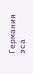Германия эса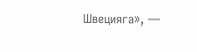Швецияга», —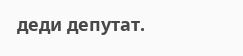деди депутат.